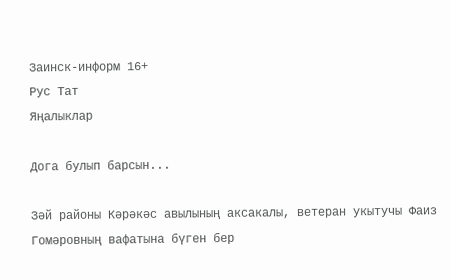Заинск-информ 16+
Рус Тат
Яңалыклар

Дога булып барсын...

Зәй районы Кәрәкәс авылының аксакалы, ветеран укытучы Фаиз Гомәровның вафатына бүген бер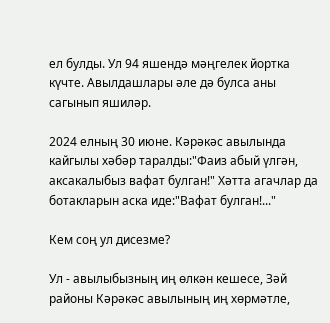ел булды. Ул 94 яшендә мәңгелек йортка күчте. Авылдашлары әле дә булса аны сагынып яшиләр.

2024 елның 30 июне. Кәрәкәс авылында кайгылы хәбәр таралды:"Фаиз абый үлгән, аксакалыбыз вафат булган!" Хәтта агачлар да ботакларын аска иде:"Вафат булган!..."

Кем соң ул дисезме?

Ул - авылыбызның иң өлкән кешесе, Зәй районы Кәрәкәс авылының иң хөрмәтле,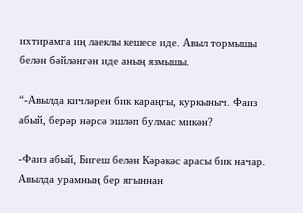ихтирамга иң лаеклы кешесе иде. Авыл тормышы белән бәйләнгән иде аның язмышы.

“-Авылда кичләрен бик караңгы, куркыныч. Фаиз абый, берәр нәрсә эшләп булмас микән?

-Фаиз абый, Бигеш белән Кәрәкәс арасы бик начар. Авылда урамның бер ягыннан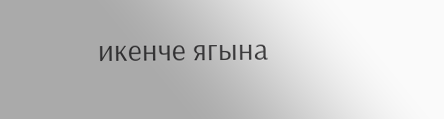икенче ягына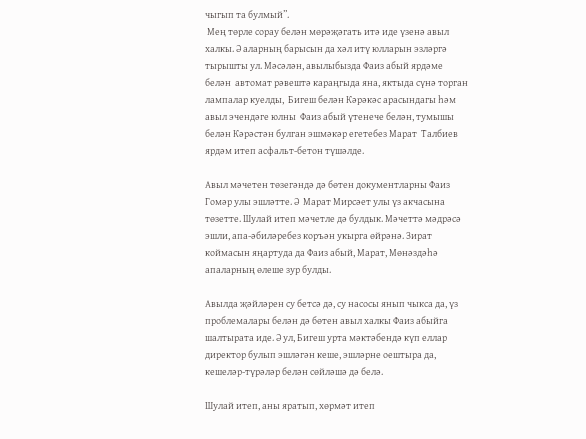чыгып та булмый”.
 Мең төрле сорау белән мөрәҗәгать итә иде үзенә авыл халкы. Ә аларның барысын да хәл итү юлларын эзләргә тырышты ул. Мәсәлән, авылыбызда Фаиз абый ярдәме белән  автомат рәвештә караңгыда яна, яктыда сүнә торган лампалар куелды,  Бигеш белән Кәрәкәс арасындагы һәм авыл эчендәге юлны  Фаиз абый үтенече белән, тумышы белән Кәрәстән булган эшмәкәр егетебез Марат  Талбиев ярдәм итеп асфальт-бетон түшәлде.

Авыл мәчетен төзегәндә дә бөтен документларны Фаиз Гомәр улы эшләтте. Ә  Марат Мирсәет улы үз акчасына төзетте. Шулай итеп мәчетле дә булдык. Мәчеттә мәдрәсә эшли, апа-әбиләребез коръән укырга өйрәнә. Зират коймасын яңартуда да Фаиз абый, Марат, Мөнәздәһә апаларның өлеше зур булды.

Авылда җәйләрен су бетсә дә, су насосы янып чыкса да, үз проблемалары белән дә бөтен авыл халкы Фаиз абыйга шалтырата иде. Ә ул, Бигеш урта мәктәбендә күп еллар директор булып эшләгән кеше, эшләрне оештыра да, кешеләр-түрәләр белән сөйләшә дә белә.

Шулай итеп, аны яратып, хөрмәт итеп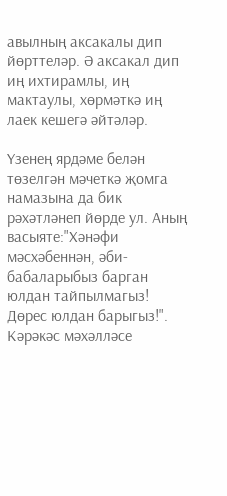авылның аксакалы дип йөрттеләр. Ә аксакал дип иң ихтирамлы, иң мактаулы, хөрмәткә иң лаек кешегә әйтәләр.

Үзенең ярдәме белән төзелгән мәчеткә җомга намазына да бик рәхәтләнеп йөрде ул. Аның васыяте:"Хәнәфи мәсхәбеннән, әби-бабаларыбыз барган юлдан тайпылмагыз! Дөрес юлдан барыгыз!". Кәрәкәс мәхәлләсе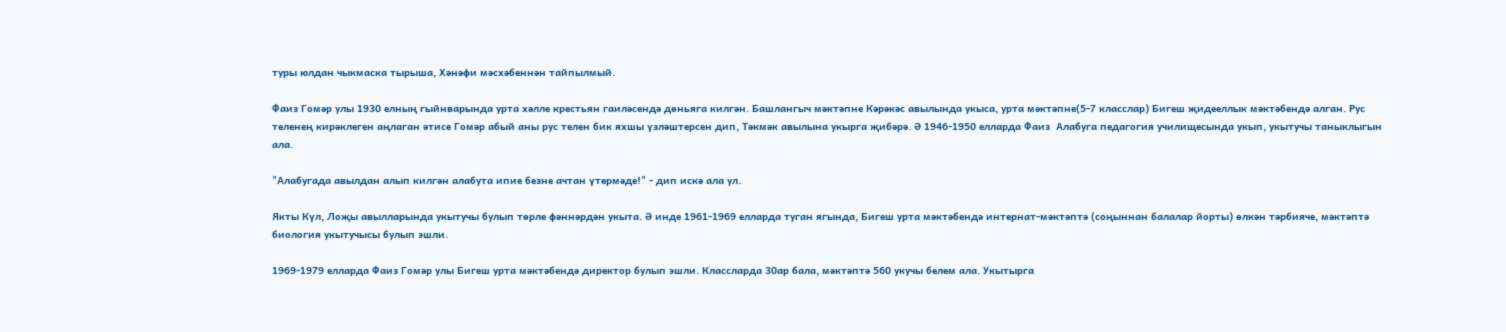туры юлдан чыкмаска тырыша, Хәнәфи мәсхәбеннән тайпылмый.

Фаиз Гомәр улы 1930 елның гыйнварында урта хәлле крестьян гаиләсендә дөньяга килгән. Башлангыч мәктәпне Кәрәкәс авылында укыса, урта мәктәпне(5-7 класслар) Бигеш җидееллык мәктәбендә алган. Рус теленең кирәклеген аңлаган әтисе Гомәр абый аны рус телен бик яхшы үзләштерсен дип, Тәкмәк авылына укырга җибәрә. Ә 1946-1950 елларда Фаиз  Алабуга педагогия училищесында укып, укытучы таныклыгын ала.

"Алабугада авылдан алып килгән алабута ипие безне ачтан үтермәде!" - дип искә ала ул.

Якты Күл, Лоҗы авылларында укытучы булып төрле фәннәрдән укыта. Ә инде 1961-1969 елларда туган ягында, Бигеш урта мәктәбендә интернат-мәктәптә (соңыннан балалар йорты) өлкән тәрбияче, мәктәптә биология укытучысы булып эшли.

1969-1979 елларда Фаиз Гомәр улы Бигеш урта мәктәбендә директор булып эшли. Классларда 30ар бала, мәктәптә 560 укучы белем ала. Укытырга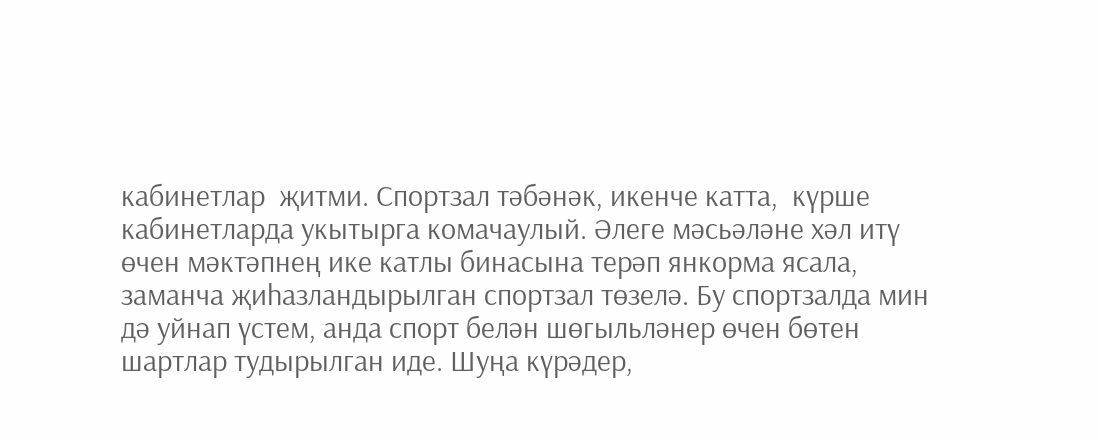кабинетлар  җитми. Спортзал тәбәнәк, икенче катта,  күрше кабинетларда укытырга комачаулый. Әлеге мәсьәләне хәл итү өчен мәктәпнең ике катлы бинасына терәп янкорма ясала, заманча җиһазландырылган спортзал төзелә. Бу спортзалда мин дә уйнап үстем, анда спорт белән шөгыльләнер өчен бөтен шартлар тудырылган иде. Шуңа күрәдер,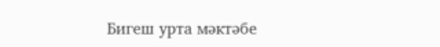Бигеш урта мәктәбе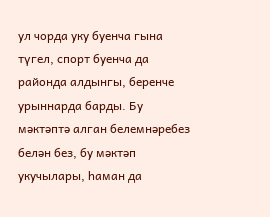ул чорда уку буенча гына түгел, спорт буенча да районда алдынгы, беренче урыннарда барды. Бу мәктәптә алган белемнәребез белән без, бу мәктәп укучылары, һаман да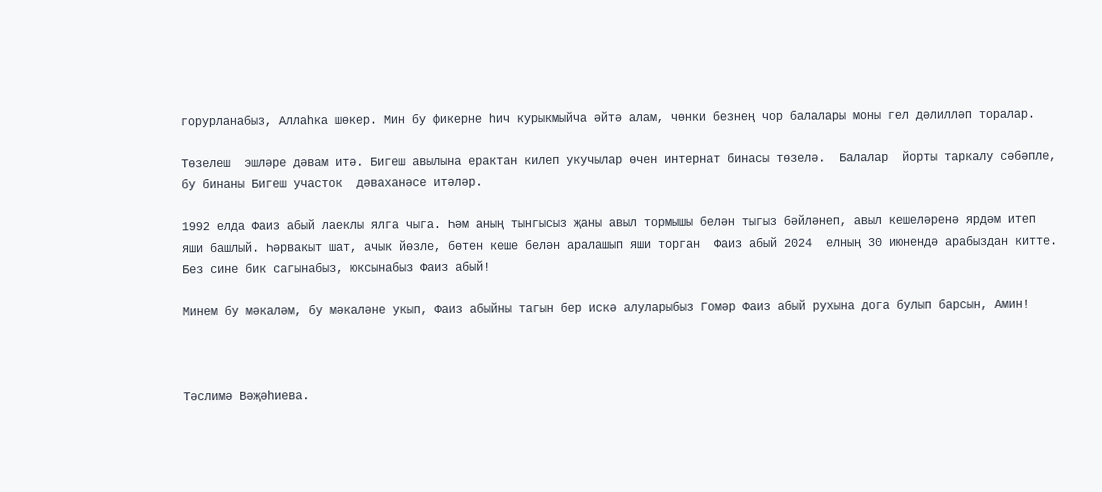горурланабыз, Аллаһка шөкер. Мин бу фикерне һич курыкмыйча әйтә алам, чөнки безнең чор балалары моны гел дәлилләп торалар.

Төзелеш  эшләре дәвам итә. Бигеш авылына ерактан килеп укучылар өчен интернат бинасы төзелә.  Балалар  йорты таркалу сәбәпле, бу бинаны Бигеш участок  дәваханәсе итәләр.

1992 елда Фаиз абый лаеклы ялга чыга. Һәм аның тынгысыз җаны авыл тормышы белән тыгыз бәйләнеп, авыл кешеләренә ярдәм итеп яши башлый. Һәрвакыт шат, ачык йөзле, бөтен кеше белән аралашып яши торган  Фаиз абый 2024  елның 30 июнендә арабыздан китте. Без сине бик сагынабыз, юксынабыз Фаиз абый!

Минем бу мәкаләм, бу мәкаләне укып, Фаиз абыйны тагын бер искә алуларыбыз Гомәр Фаиз абый рухына дога булып барсын, Амин!



Тәслимә Вәҗәһиева.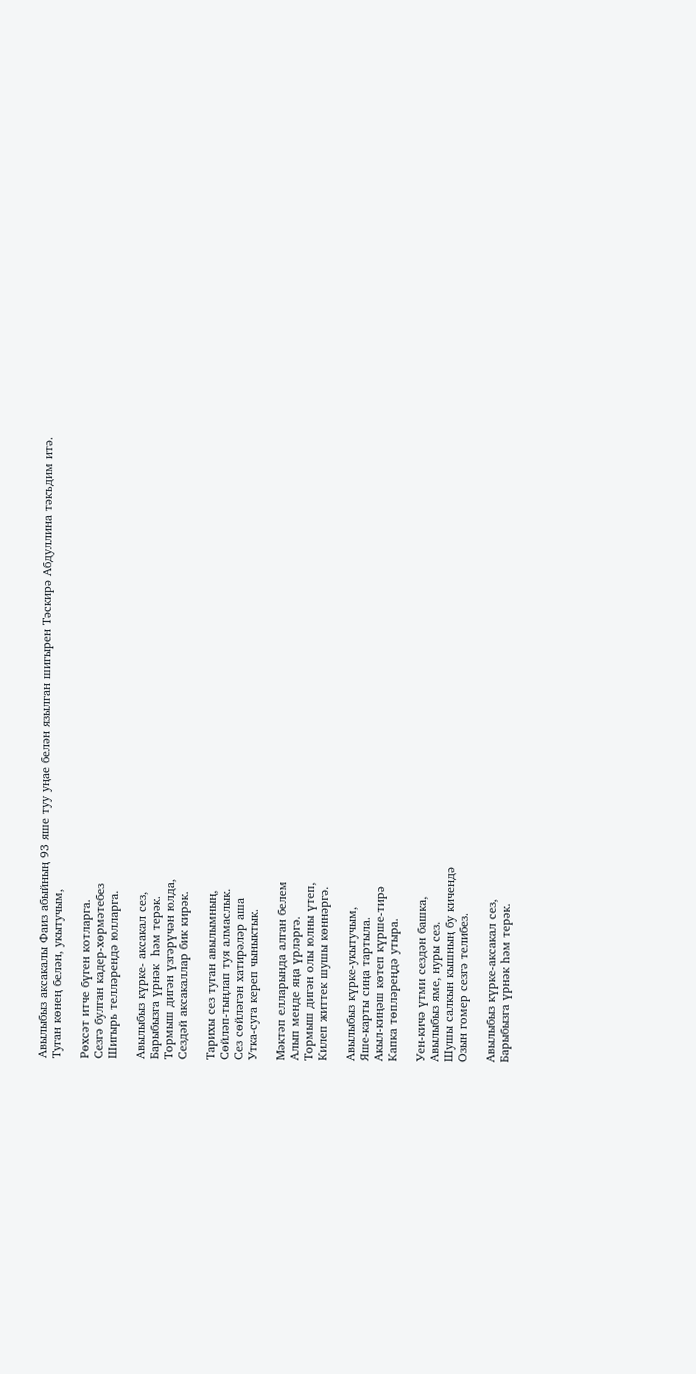Авылыбыз аксакалы Фаиз абыйның 93 яше туу уңае белән язылган шигырен Тәскирә Абдуллина тәкъдим итә.
Туган көнең белән, укытучым,

Рөхсәт итче бүген котларга.
Сезгә булган кадер-хөрмәтебез
Шигырь телләрендә юлларга.

Авылыбыз күрке- аксакал сез,
Барыбызга үрнәк  һәм терәк.
Тормыш дигән үзгәрүчән юлда,
Сездәй аксакаллар бик кирәк.

Тарихы сез туган авылымның,
Сөйләп-тыңлап туя алмаслык.
Сез сөйләгән хатирәләр аша
Утка-суга кереп чыныктык.

Мәктәп елларында алган белем
Алып менде яңа үрләргә.
Тормыш дигән олы юлны үтеп,
Килеп життек шушы көннәргә.

Авылыбыз күрке-укытучым,
Яше-карты сиңа тартыла.
Акыл-киңәш көтеп күрше-тирә
Капка төпләреңдә утыра.

Уен-кичә үтми сездән башка,
Авылыбыз яме, нуры сез.
Шушы салкын кышның бу кичендә
Озын гомер сезгә телибез.

Авылыбыз күрке-аксакал сез,
Барыбызга үрнәк һәм терәк.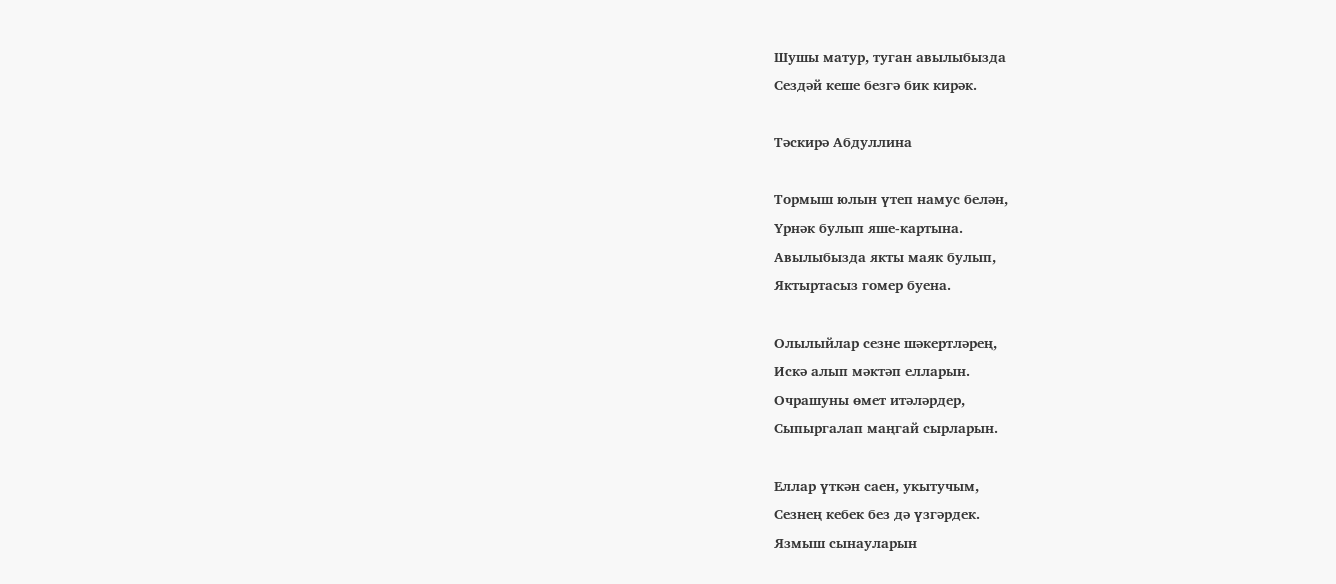Шушы матур, туган авылыбызда
Сездәй кеше безгә бик кирәк.

Тәскирә Абдуллина

Тормыш юлын үтеп намус белән,
Үрнәк булып яше-картына.
Авылыбызда якты маяк булып,
Яктыртасыз гомер буена.

Олылыйлар сезне шәкертләрең,
Искә алып мәктәп елларын.
Очрашуны өмет итәләрдер,
Сыпыргалап маңгай сырларын.

Еллар үткән саен, укытучым,
Сезнең кебек без дә үзгәрдек.
Язмыш сынауларын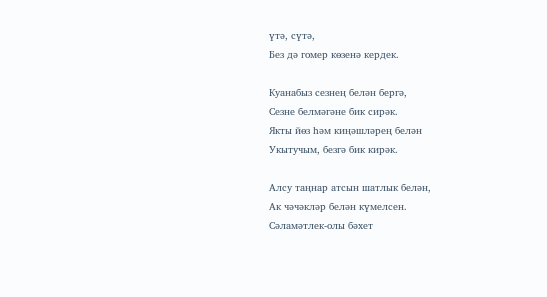үтә, сүтә,
Без дә гомер көзенә кердек.

Куанабыз сезнең белән бергә,
Сезне белмәгәне бик сирәк.
Якты йөз һәм киңәшләрең белән
Укытучым, безгә бик кирәк.

Алсу таңнар атсын шатлык белән,
Ак чәчәкләр белән күмелсен.
Сәламәтлек-олы бәхет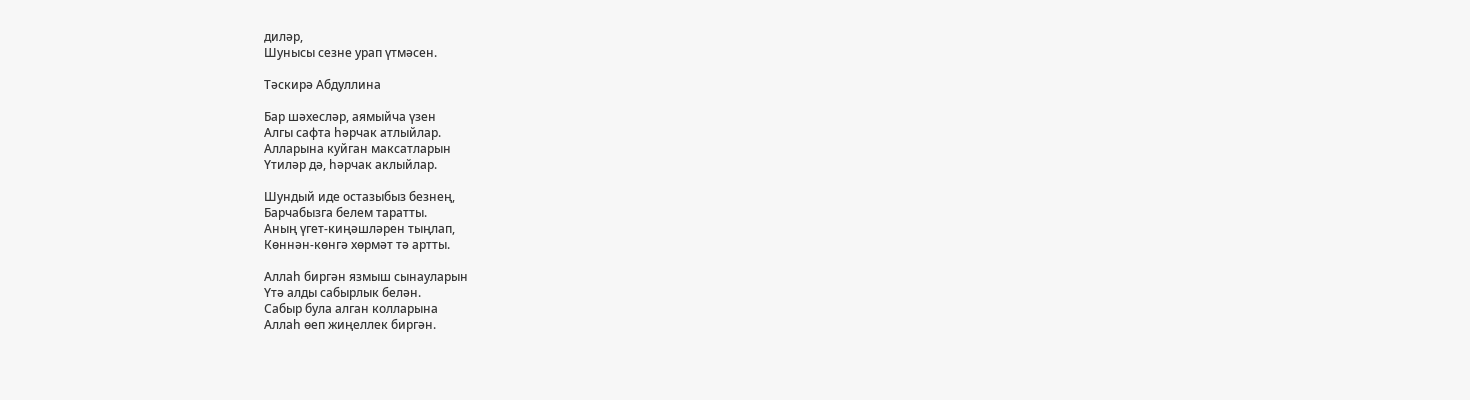диләр,
Шунысы сезне урап үтмәсен.

Тәскирә Абдуллина

Бар шәхесләр, аямыйча үзен
Алгы сафта һәрчак атлыйлар.
Алларына куйган максатларын
Үтиләр дә, һәрчак аклыйлар.

Шундый иде остазыбыз безнең,
Барчабызга белем таратты.
Аның үгет-киңәшләрен тыңлап,
Көннән-көнгә хөрмәт тә артты.

Аллаһ биргән язмыш сынауларын
Үтә алды сабырлык белән.
Сабыр була алган колларына
Аллаһ өеп жиңеллек биргән.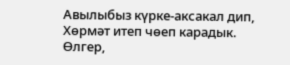Авылыбыз күрке-аксакал дип,
Хөрмәт итеп чөеп карадык.
Өлгер,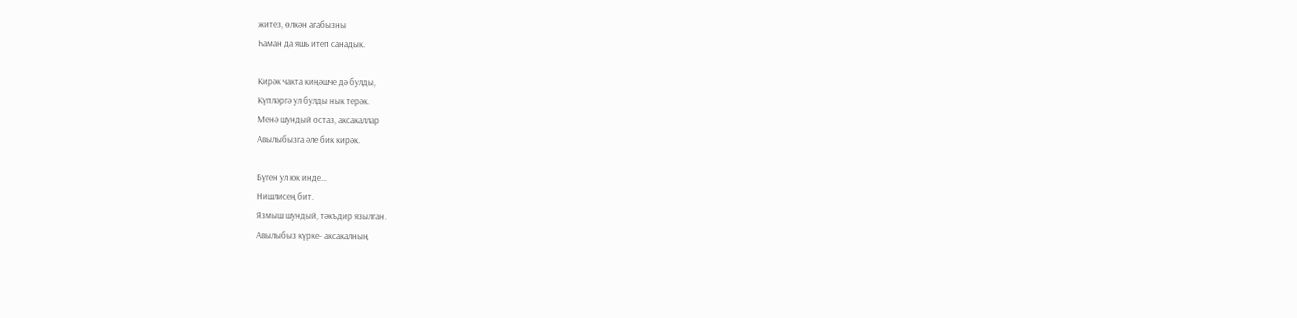житез, өлкән агабызны
Һаман да яшь итеп санадык.

Кирәк чакта киңәшче дә булды,
Күпләргә ул булды нык терәк.
Менә шундый остаз, аксакаллар
Авылыбызга әле бик кирәк.

Бүген ул юк инде...
Нишлисең бит.
Язмыш шундый, тәкъдир язылган.
Авылыбыз күрке- аксакалның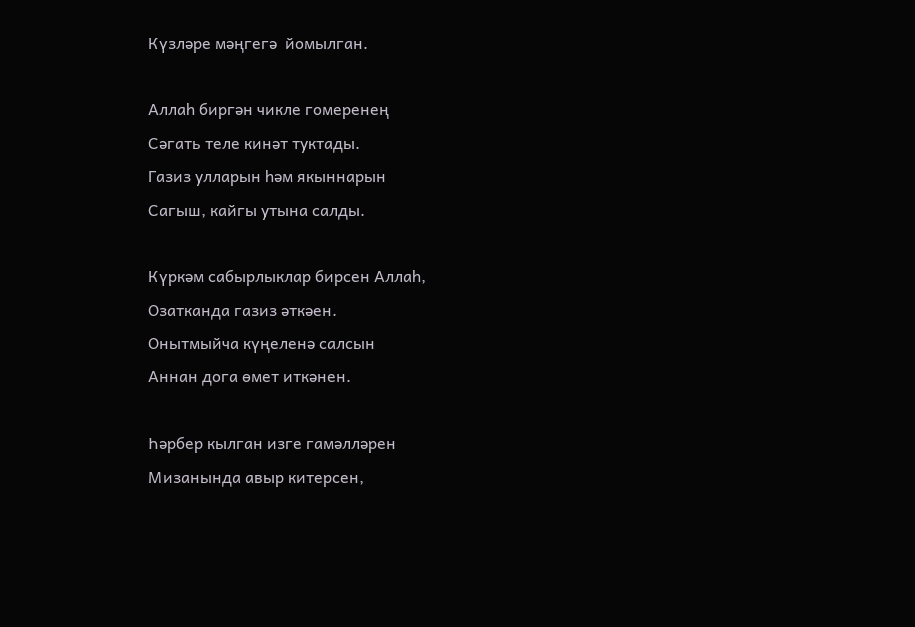Күзләре мәңгегә  йомылган.

Аллаһ биргән чикле гомеренең
Сәгать теле кинәт туктады.
Газиз улларын һәм якыннарын
Сагыш, кайгы утына салды.

Күркәм сабырлыклар бирсен Аллаһ,
Озатканда газиз әткәен.
Онытмыйча күңеленә салсын
Аннан дога өмет иткәнен.

Һәрбер кылган изге гамәлләрен
Мизанында авыр китерсен,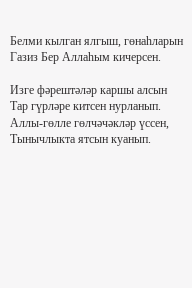Белми кылган ялгыш, гөнаһларын
Газиз Бер Аллаһым кичерсен.

Изге фәрештәләр каршы алсын
Тар гүрләре китсен нурланып.
Аллы-гөлле гөлчәчәкләр үссен,
Тынычлыкта ятсын куанып.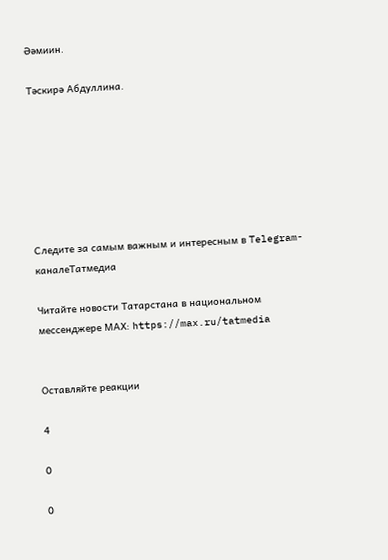Әәмиин.

Тәскирә Абдуллина.







Следите за самым важным и интересным в Telegram-каналеТатмедиа

Читайте новости Татарстана в национальном мессенджере MАХ: https://max.ru/tatmedia


Оставляйте реакции

4

0

0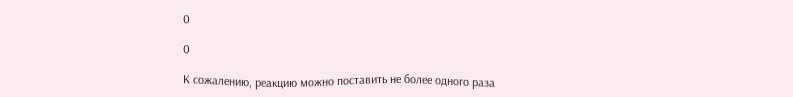0

0

К сожалению, реакцию можно поставить не более одного раза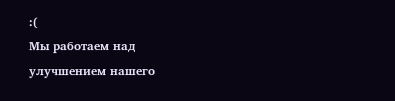:(
Мы работаем над улучшением нашего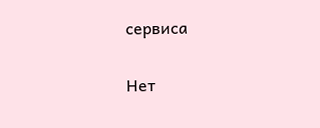сервиса

Нет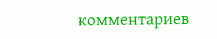комментариев